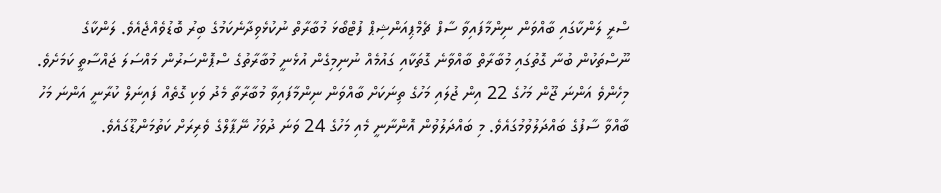ސްރީ ލަންކާގައި ބާއްވަން ނިންމާފައިވާ ސާފް ޗެމްޕިއަންޝިޕް ފުޓްބޯޅަ މުބާރާތް ނުކުޅެވިދާނެކަމުގެ ބިރު ބޮޑުވެއްޖެއެވެ. ލަންކާގެ ނޫސްތަކުން ބުނާ ގޮތުގައި މުބާރާތް ބާއްވާނެ ގޮތަކާއި ގައުމެއް ނުނިމިގެން އުޅެނީ މުބާރާތުގެ ސްޕޮންސަރުން މައްސަލަ ޖައްސާތީ ކަމަށެވެ.
މިހެންވެ އަންނަ ޖޫން މަހުގެ 22 އިން ޖުލައި މަހުގެ ތިނަކަށް ބާއްވަން ނިންމާފައިވާ މުބާރާތާ މެދު ވަކި ގޮތެއް ފައިނަލް ކުރާނީ އަންނަ މަހު ބާއްވާ ސާފުގެ ބައްދަލުވުމުގައެވެ. މި ބައްދަލުވުން އޮންނާނީ މެއި މަހުގެ 24 ވަނަ ދުވަހު ނޭޕާލްގެ ވެރިރަށް ކަތުމަންޑޫގައެވެ.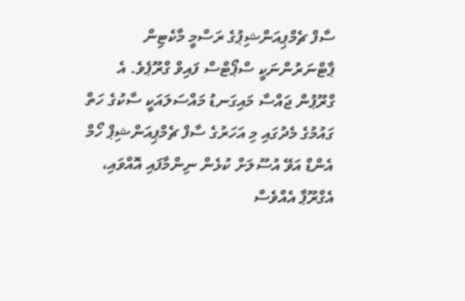ސާފް ޗެމްޕިއަންޝިޕުގެ ރަސްމީ މާކެޓިން ޕާޓްނަރުންނަކީ ސްޕޯޓްސް ފައިވް ގްރޫޕެވެ. އެ ގްރޫޕުން ޖައްސާ މައިގަނޑު މައްސަލައަކީ ސާކުގެ ހަތް ގައުމުގެ މެދުގައި މި އަހަރުގެ ސާފް ޗެމްޕިއަންޝިޕް ހޯމް އެންޑް އަވޭ އުސޫލަށް ކުޅެން ނިންމާފައި އޮއްވައި، އެގްރޫޕާ އެއްވެސް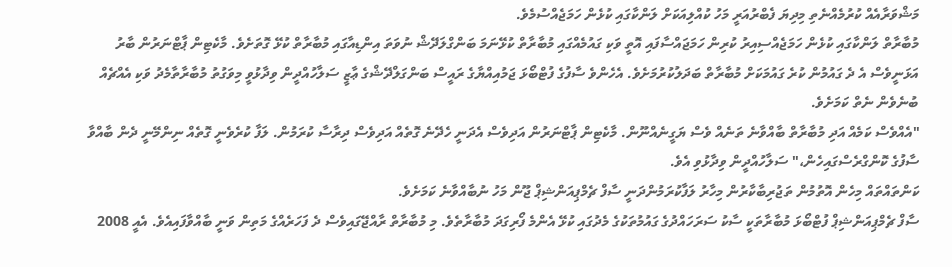މަޝްވަރާއެއް ކުރުމެއްނެތި މިދިޔަ ފެބްރުއަރީ މަހު ކުއްލިއަކަށް ލަންކާގައި ކުޅެން ހަމަޖެއްސުމެވެ.
މުބާރާތް ލަންކާގައި ކުޅެން ހަމަޖެއްސިއިރު ކުރިން ހަމަޖައްސާފައި އޮތީ ވަކި ގައުމެއްގައި މުބާރާތް ކުޅޭނަމަ ބަންގްލަދޭޝް ނުވަތަ އިންޑިއާގައި މުބާރާތް ކުޅޭ ގޮތަށެވެ. މާކެޓިން ޕާޓްނަރުން ބާރު އަޅަނީވެސް އެ ދެ ގައުމުން ކުރެ ގައުމަކަށް މުބާރާތް ބަދަލުކުރުމަށެވެ. އެހެންވެ ސާފުގެ ފުޓްބޯޅަ ޖަމުއިއްޔާގެ ރައީސް ބަންގަލްދޭޝްގެ ޢާޒީ ސަލާހުއްދީން ވިދާޅުވީ މިވަގުތު މުބާރާތާމެދު ވަކި އެއްޗެއް ބުނެވެން ނެތް ކަމަށެވެ.
"އެއްވެސް ކަމެއް އަދި މުބާރާތް ބާއްވާނެ ތަނެއް ވެސް ޔަގީނެއްނޫން. މާކެޓިން ޕާޓްނަރުން އަދިވެސް އެދަނީ ހެދޭނެ ގޮތެއް އަދިވެސް ދިރާސާ ކުރަމުން. ލަފާ ކުރެވެނީ ގޮތެއް ނިންމޭނީ ދެން ބާއްވާ ސާފުގެ ކޮންގްރެސްގައިހެން،" ސަލާހުއްދީން ވިދާޅުވި އެވެ.
ކަންތައްތައް މިހެން އޮތުމުން ތަޖުރިބާކާރުން މިހާރު ލަފާކުރަމުންދަނީ ސާފް ޗެމްޕިއަންޝިޕް ޖޫން މަހު ނުބާއްވާނެ ކަމަށެވެ.
ސާފް ޗެމްޕިއަންޝިޕް ފުޓްބޯޅަ މުބާރާތަކީ ސާކު ސަރަހައްދުގެ ގައުމުތަކުގެ މެދުގައި ކުޅޭ އެންމެ ފޯރިގަދަ މުބާރާތެވެ. މި މުބާރާތް ރާއްޖޭގައިވެސް ދެ ފަހަރެއްގެ މަތިން ވަނީ ބާއްވާފައިއެވެ. އެއީ 2008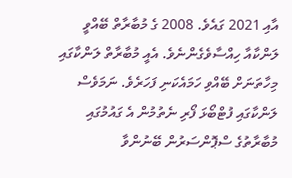އާއި 2021 ގައެވެ. 2008 ގެ މުބާރާތް ބޭއްވީ ލަންކާއާ ހިއްސާވެގެންނެވެ. އެއީ މުބާރާތް ލަންކާގައި މިހާތަނަށް ބޭއްވި ހަމައެކަނި ފަހަރެވެ. ނަމަވެސް ލަންކާގައި ފުޓްބޯޅަ ފޯރި ނެތުމުން އެ ގައުމުގައި މުބާރާތުގެ ސްޕޮންސަރުން ބޭނުންވާ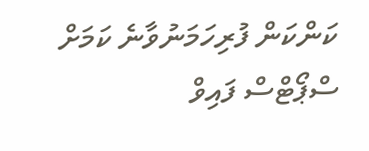ކަންކަން ފުރިހަމަނުވާނެ ކަމަށް ސްޕޯޓްސް ފައިވް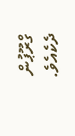ގްރޫޕުން ދެކެއެވެ.